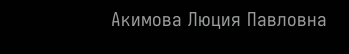Акимова Люция Павловна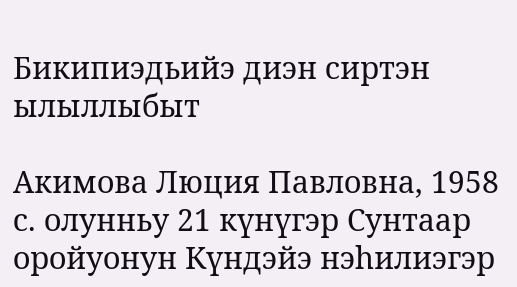Бикипиэдьийэ диэн сиртэн ылыллыбыт

Акимова Люция Павловна, 1958 с. олунньу 21 күнүгэр Сунтаар оройуонун Күндэйэ нэһилиэгэр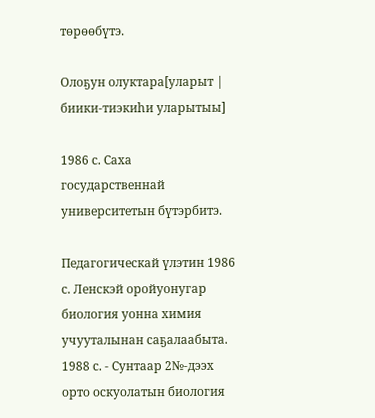төрөөбүтэ.

Олоҕун олуктара[уларыт | биики-тиэкиһи уларытыы]

1986 с. Саха государственнай университетын бүтэрбитэ.

Педагогическай үлэтин 1986 с. Ленскэй оройуонугар биология уонна химия учууталынан саҕалаабыта. 1988 с. - Сунтаар 2№-дээх орто оскуолатын биология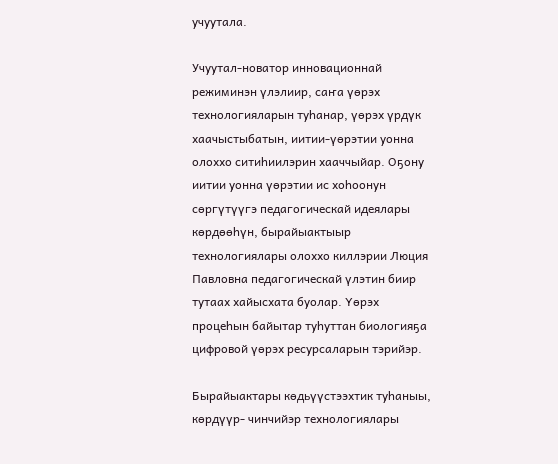учуутала.

Учуутал-новатор инновационнай режиминэн үлэлиир, саҥа үөрэх технологияларын туһанар, үөрэх үрдүк хаачыстыбатын, иитии-үөрэтии уонна олоххо ситиһиилэрин хааччыйар. Оҕону иитии уонна үөрэтии ис хоһоонун сөргүтүүгэ педагогическай идеялары көрдөөһүн, бырайыактыыр технологиялары олоххо киллэрии Люция Павловна педагогическай үлэтин биир тутаах хайысхата буолар. Үөрэх процеһын байытар туһуттан биологияҕа цифровой үөрэх ресурсаларын тэрийэр.

Бырайыактары көдьүүстээхтик туһаныы, көрдүүр- чинчийэр технологиялары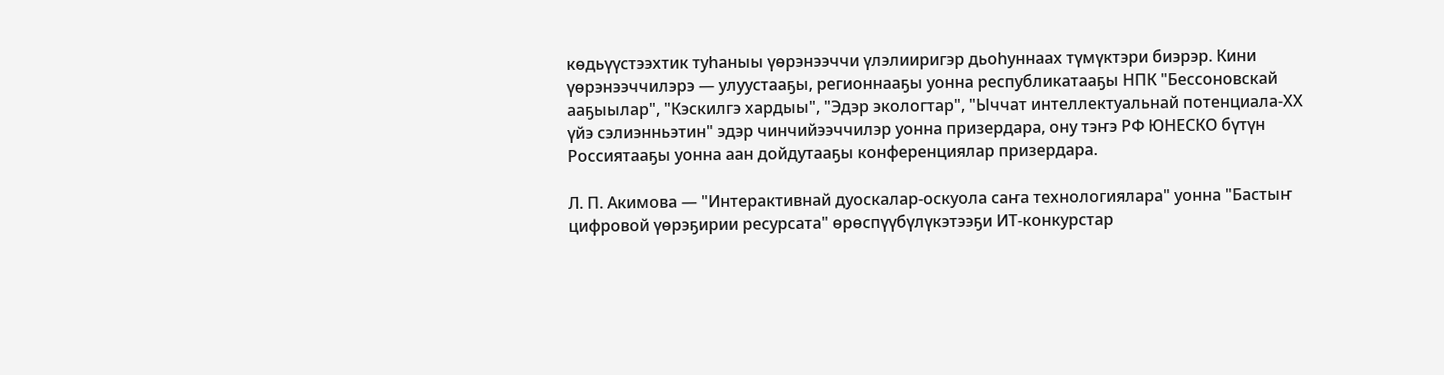көдьүүстээхтик туһаныы үөрэнээччи үлэлииригэр дьоһуннаах түмүктэри биэрэр. Кини үөрэнээччилэрэ — улуустааҕы, регионнааҕы уонна республикатааҕы НПК "Бессоновскай ааҕыылар", "Кэскилгэ хардыы", "Эдэр экологтар", "Ыччат интеллектуальнай потенциала-ХХ үйэ сэлиэнньэтин" эдэр чинчийээччилэр уонна призердара, ону тэҥэ РФ ЮНЕСКО бүтүн Россиятааҕы уонна аан дойдутааҕы конференциялар призердара.

Л. П. Акимова — "Интерактивнай дуоскалар-оскуола саҥа технологиялара" уонна "Бастыҥ цифровой үөрэҕирии ресурсата" өрөспүүбүлүкэтээҕи ИТ-конкурстар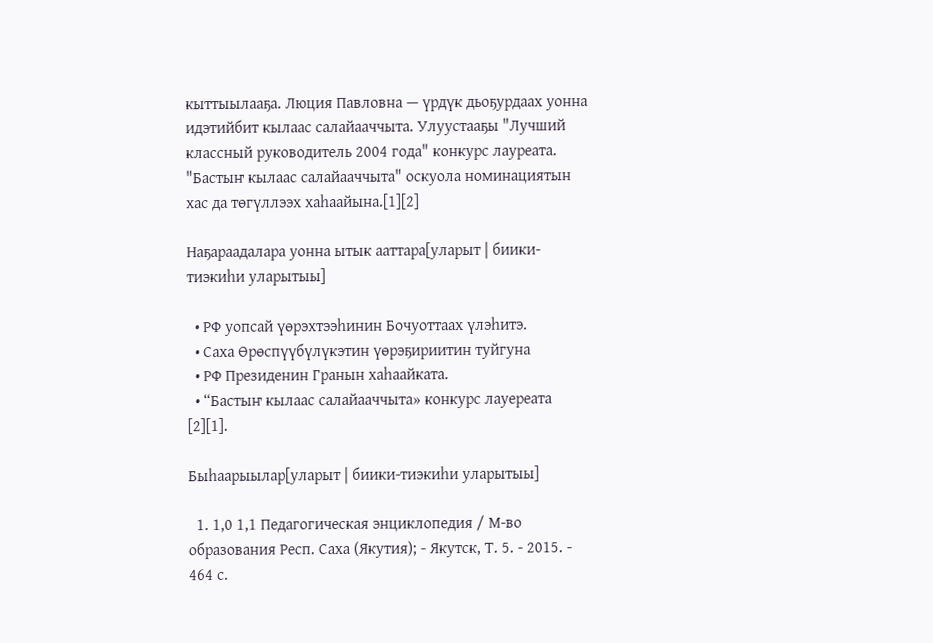кыттыылааҕа. Люция Павловна — үрдүк дьоҕурдаах уонна идэтийбит кылаас салайааччыта. Улуустааҕы "Лучший классный руководитель 2004 года" конкурс лауреата. "Бастыҥ кылаас салайааччыта" оскуола номинациятын хас да төгүллээх хаһаайына.[1][2]

Наҕараадалара уонна ытык ааттара[уларыт | биики-тиэкиһи уларытыы]

  • РФ уопсай үөрэхтээһинин Бочуоттаах үлэһитэ.
  • Саха Өрөспүүбүлүкэтин үөрэҕириитин туйгуна
  • РФ Президенин Гранын хаһаайката.
  • “Бастыҥ кылаас салайааччыта» конкурс лауереата [2][1].

Быһаарыылар[уларыт | биики-тиэкиһи уларытыы]

  1. 1,0 1,1 Педагогическая энциклопедия / М-во образования Респ. Саха (Якутия); - Якутск, Т. 5. - 2015. - 464 с.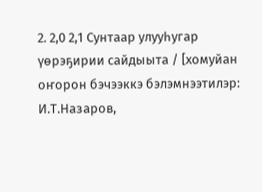2. 2,0 2,1 Сунтаар улууһугар үөрэҕирии сайдыыта / [хомуйан оҥорон бэчээккэ бэлэмнээтилэр: И.Т.Назаров,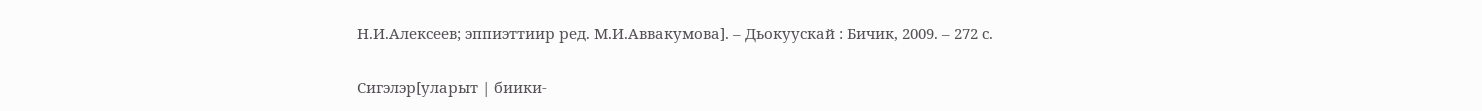Н.И.Алексеев; эппиэттиир ред. М.И.Аввакумова]. – Дьокуускай : Бичик, 2009. – 272 с.

Сигэлэр[уларыт | биики-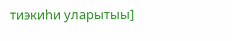тиэкиһи уларытыы]